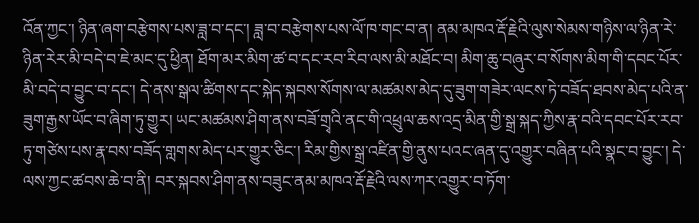འོན་ཀྱང་། ཉིན་ཞག་བརྩེགས་པས་ཟླ་བ་དང་། ཟླ་བ་བརྩེགས་པས་ལོ་ཁ་གང་བ་ན། ནམ་མཁའ་རྡོ་རྗེའི་ལུས་སེམས་གཉིས་ལ་ཉིན་རེ་ཉིན་རེར་མི་བདེ་བ་ཇེ་མང་དུ་ཕྱིན། ཐོག་མར་མིག་ཚ་བ་དང་རབ་རིབ་ལས་མི་མཐོང་བ། མིག་ཆུ་བཞུར་བ་སོགས་མིག་གི་དབང་པོར་མི་བདེ་བ་བྱུང་བ་དང་། དེ་ནས་སྒལ་ཚིགས་དང་སྐེད་སྐབས་སོགས་ལ་མཚམས་མེད་དུ་ཟུག་གཟེར་ལངས་ཏེ་བཟོད་ཐབས་མེད་པའི་ན་ཟུག་རྒྱས་ཡོང་བ་ཞིག་ཏུ་གྱུར། ཡང་མཚམས་ཤིག་ནས་བཟོ་གྲྭའི་ནང་གི་འཕྲུལ་ཆས་འདྲ་མིན་གྱི་སྒྲ་སྐད་ཀྱིས་རྣ་བའི་དབང་པོར་རབ་ཏུ་གཙེས་པས་རྣ་བས་བཟོད་གླགས་མེད་པར་གྱུར་ཅིང་། རིམ་གྱིས་སྒྲ་འཛིན་གྱི་ནུས་པའང་ཞན་དུ་འགྱུར་བཞིན་པའི་སྣང་བ་བྱུང་། དེ་ལས་ཀྱང་ཚབས་ཆེ་བ་ནི། བར་སྐབས་ཤིག་ནས་བཟུང་ནམ་མཁའ་རྡོ་རྗེའི་ལས་ཀར་འགྱུར་བ་ཏོག་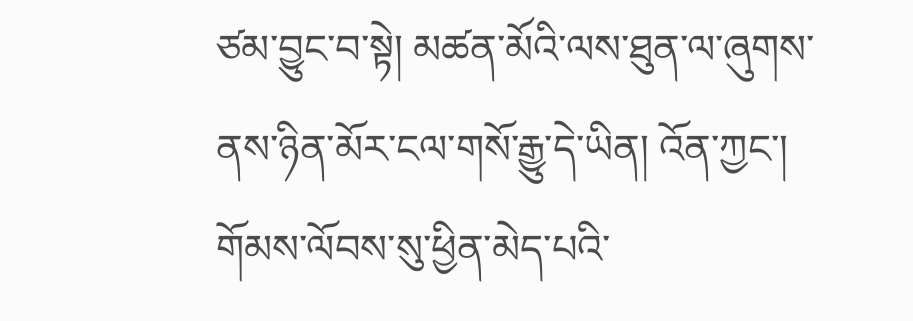ཙམ་བྱུང་བ་སྟེ། མཚན་མོའི་ལས་ཐུན་ལ་ཞུགས་ནས་ཉིན་མོར་ངལ་གསོ་རྒྱུ་དེ་ཡིན། འོན་ཀྱང་། གོམས་ལོབས་སུ་ཕྱིན་མེད་པའི་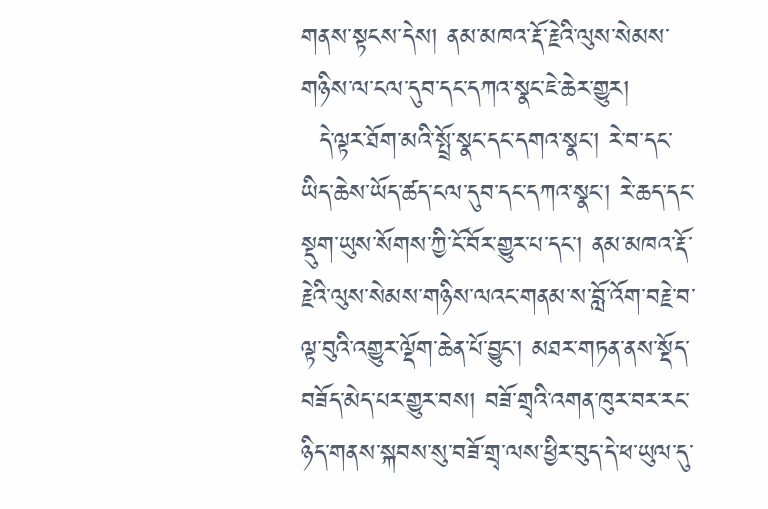གནས་སྟངས་དེས། ནམ་མཁའ་རྡོ་རྗེའི་ལུས་སེམས་གཉིས་ལ་ངལ་དུབ་དང་དཀའ་སྣང་ཇེ་ཆེར་གྱུར།
  དེ་ལྟར་ཐོག་མའི་སྤྲོ་སྣང་དང་དགའ་སྣང་། རེ་བ་དང་ཡིད་ཆེས་ཡོད་ཚད་ངལ་དུབ་དང་དཀའ་སྣང་། རེ་ཆད་དང་སྡུག་ཡུས་སོགས་ཀྱི་ངོ་བོར་གྱུར་པ་དང་། ནམ་མཁའ་རྡོ་རྗེའི་ལུས་སེམས་གཉིས་ལའང་གནམ་ས་བློ་འོག་བརྗེ་བ་ལྟ་བུའི་འགྱུར་ལྡོག་ཆེན་པོ་བྱུང་། མཐར་གཏན་ནས་སྡོད་བཟོད་མེད་པར་གྱུར་བས། བཟོ་གྲྭའི་འགན་ཁུར་བར་རང་ཉིད་གནས་སྐབས་སུ་བཟོ་གྲྭ་ལས་ཕྱིར་བུད་དེ་ཕ་ཡུལ་དུ་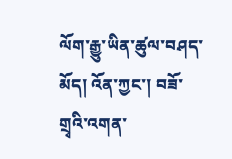ལོག་རྒྱུ་ཡིན་ཚུལ་བཤད་མོད། འོན་ཀྱང་། བཟོ་གྲྭའི་འགན་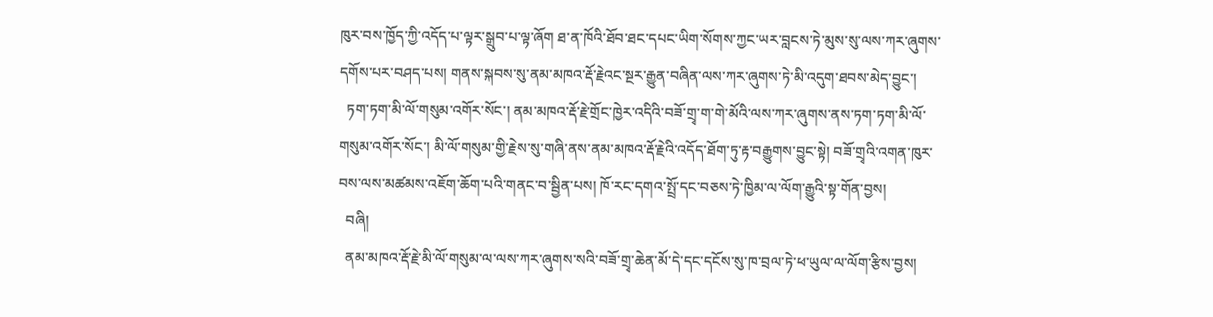ཁུར་བས་ཁྱོད་ཀྱི་འདོད་པ་ལྟར་སྒྲུབ་པ་ལྟ་ཞོག ཐ་ན་ཁོའི་ཐོབ་ཐང་དཔང་ཡིག་སོགས་ཀྱང་ཡར་བླངས་ཏེ་མུས་སུ་ལས་ཀར་ཞུགས་དགོས་པར་བཤད་པས། གནས་སྐབས་སུ་ནམ་མཁའ་རྡོ་རྗེའང་སྔར་རྒྱུན་བཞིན་ལས་ཀར་ཞུགས་ཏེ་མི་འདུག་ཐབས་མེད་བྱུང་།
  ཏག་ཏག་མི་ལོ་གསུམ་འགོར་སོང་། ནམ་མཁའ་རྡོ་རྗེ་གྲོང་ཁྱེར་འདིའི་བཟོ་གྲྭ་ག་གེ་མོའི་ལས་ཀར་ཞུགས་ནས་ཏག་ཏག་མི་ལོ་གསུམ་འགོར་སོང་། མི་ལོ་གསུམ་གྱི་རྗེས་སུ་གཞི་ནས་ནམ་མཁའ་རྡོ་རྗེའི་འདོད་ཐོག་ཏུ་རྟ་བརྒྱུགས་བྱུང་སྟེ། བཟོ་གྲྭའི་འགན་ཁུར་བས་ལས་མཚམས་འཇོག་ཆོག་པའི་གནང་བ་སྦྱིན་པས། ཁོ་རང་དགའ་སྤྲོ་དང་བཅས་ཏེ་ཁྱིམ་ལ་ལོག་རྒྱུའི་སྟ་གོན་བྱས།
  བཞི།
  ནམ་མཁའ་རྡོ་རྗེ་མི་ལོ་གསུམ་ལ་ལས་ཀར་ཞུགས་སའི་བཟོ་གྲྭ་ཆེན་མོ་དེ་དང་དངོས་སུ་ཁ་བྲལ་ཏེ་ཕ་ཡུལ་ལ་ལོག་རྩིས་བྱས།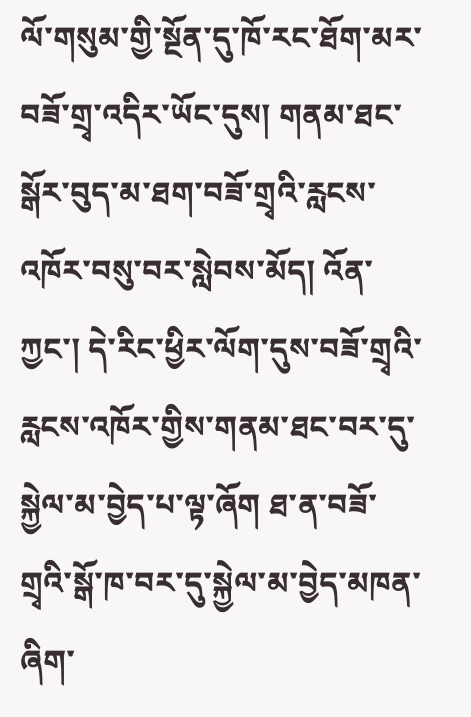ལོ་གསུམ་གྱི་སྔོན་དུ་ཁོ་རང་ཐོག་མར་བཟོ་གྲྭ་འདིར་ཡོང་དུས། གནམ་ཐང་སྒོར་བུད་མ་ཐག་བཟོ་གྲྭའི་རླངས་འཁོར་བསུ་བར་སླེབས་མོད། འོན་ཀྱང་། དེ་རིང་ཕྱིར་ལོག་དུས་བཟོ་གྲྭའི་རླངས་འཁོར་གྱིས་གནམ་ཐང་བར་དུ་སྐྱེལ་མ་བྱེད་པ་ལྟ་ཞོག ཐ་ན་བཟོ་གྲྭའི་སྒོ་ཁ་བར་དུ་སྐྱེལ་མ་བྱེད་མཁན་ཞིག་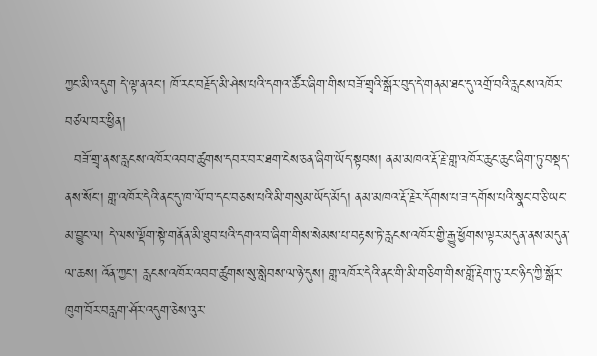ཀྱང་མི་འདུག དེ་ལྟ་ནའང་། ཁོ་རང་བརྗོད་མི་ཤེས་པའི་དགའ་ཚོར་ཞིག་གིས་བཟོ་གྲྭའི་སྒོར་བུད་དེ་གནམ་ཐང་དུ་འགྲོ་བའི་རླངས་འཁོར་བཙལ་བར་ཕྱིན།
  བཟོ་གྲྭ་ནས་རླངས་འཁོར་འབབ་ཚུགས་དབར་བར་ཐག་ངེས་ཅན་ཞིག་ཡོད་སྟབས། ནམ་མཁའ་རྡོ་རྗེ་གླ་འཁོར་ཆུང་ཆུང་ཞིག་ཏུ་བསྡད་ནས་སོང་། གླ་འཁོར་དེའི་ནང་དུ་ཁ་ལོ་བ་དང་བཅས་པའི་མི་གསུམ་ཡོད་མོད། ནམ་མཁའ་རྡོ་རྗེར་དོགས་པ་ཟ་དགོས་པའི་སྣང་བ་ཅི་ཡང་མ་བྱུང་ལ། དེ་ལས་ལྡོག་སྟེ་གནོན་མི་ཐུབ་པའི་དགའ་བ་ཞིག་གིས་སེམས་པ་བརྟས་ཏེ་རླངས་འཁོར་གྱི་རྒྱུ་ཕྱོགས་ལྟར་མདུན་ནས་མདུན་ལ་ཆས། འོན་ཀྱང་། རླངས་འཁོར་འབབ་ཚུགས་སུ་སླེབས་ལ་ཉེ་དུས། གླ་འཁོར་དེའི་ནང་གི་མི་གཅིག་གིས་གློ་རྡེག་ཏུ་རང་ཉིད་ཀྱི་སྒོར་ཁུག་བོར་བརླག་ཤོར་འདུག་ཅེས་འུར་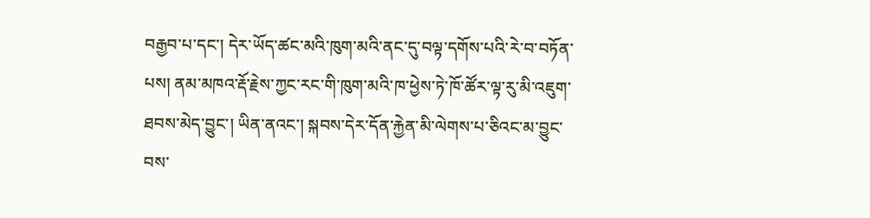བརྒྱབ་པ་དང་། དེར་ཡོད་ཚང་མའི་ཁུག་མའི་ནང་དུ་བལྟ་དགོས་པའི་རེ་བ་བཏོན་པས། ནམ་མཁའ་རྡོ་རྗེས་ཀྱང་རང་གི་ཁུག་མའི་ཁ་ཕྱེས་ཏེ་ཁོ་ཚོར་ལྟ་རུ་མི་འཇུག་ཐབས་མེད་བྱུང་། ཡིན་ནའང་། སྐབས་དེར་དོན་རྐྱེན་མི་ལེགས་པ་ཅིའང་མ་བྱུང་བས་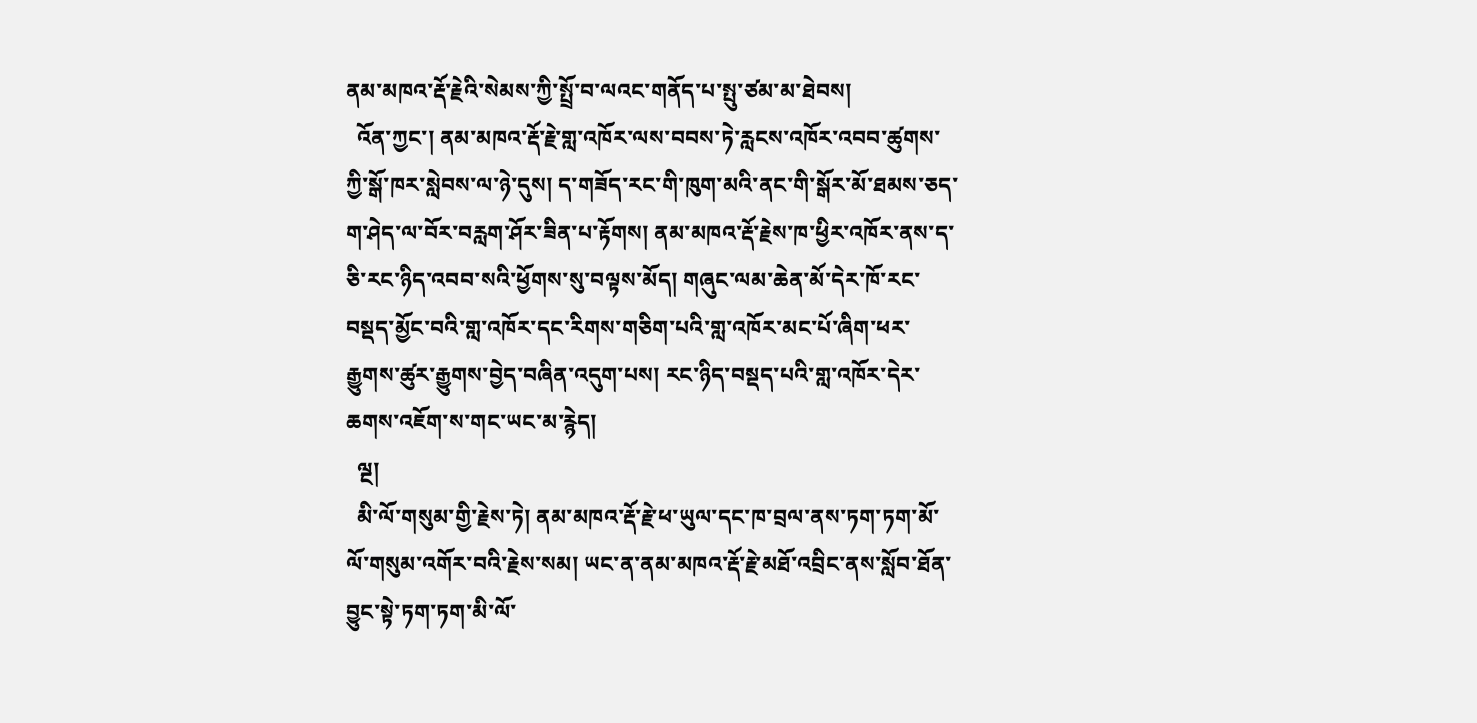ནམ་མཁའ་རྡོ་རྗེའི་སེམས་ཀྱི་སྤྲོ་བ་ལའང་གནོད་པ་སྤུ་ཙམ་མ་ཐེབས།
  འོན་ཀྱང་། ནམ་མཁའ་རྡོ་རྗེ་གླ་འཁོར་ལས་བབས་ཏེ་རླངས་འཁོར་འབབ་ཚུགས་ཀྱི་སྒོ་ཁར་སླེབས་ལ་ཉེ་དུས། ད་གཟོད་རང་གི་ཁུག་མའི་ནང་གི་སྒོར་མོ་ཐམས་ཅད་ག་ཤེད་ལ་བོར་བརླག་ཤོར་ཟིན་པ་རྟོགས། ནམ་མཁའ་རྡོ་རྗེས་ཁ་ཕྱིར་འཁོར་ནས་ད་ཅི་རང་ཉིད་འབབ་སའི་ཕྱོགས་སུ་བལྟས་མོད། གཞུང་ལམ་ཆེན་མོ་དེར་ཁོ་རང་བསྡད་མྱོང་བའི་གླ་འཁོར་དང་རིགས་གཅིག་པའི་གླ་འཁོར་མང་པོ་ཞིག་ཕར་རྒྱུགས་ཚུར་རྒྱུགས་བྱེད་བཞིན་འདུག་པས། རང་ཉིད་བསྡད་པའི་གླ་འཁོར་དེར་ཆགས་འཇོག་ས་གང་ཡང་མ་རྙེད།
  ལྔ།
  མི་ལོ་གསུམ་གྱི་རྗེས་ཏེ། ནམ་མཁའ་རྡོ་རྗེ་ཕ་ཡུལ་དང་ཁ་བྲལ་ནས་ཏག་ཏག་མོ་ལོ་གསུམ་འགོར་བའི་རྗེས་སམ། ཡང་ན་ནམ་མཁའ་རྡོ་རྗེ་མཐོ་འབྲིང་ནས་སློབ་ཐོན་བྱུང་སྟེ་ཏག་ཏག་མི་ལོ་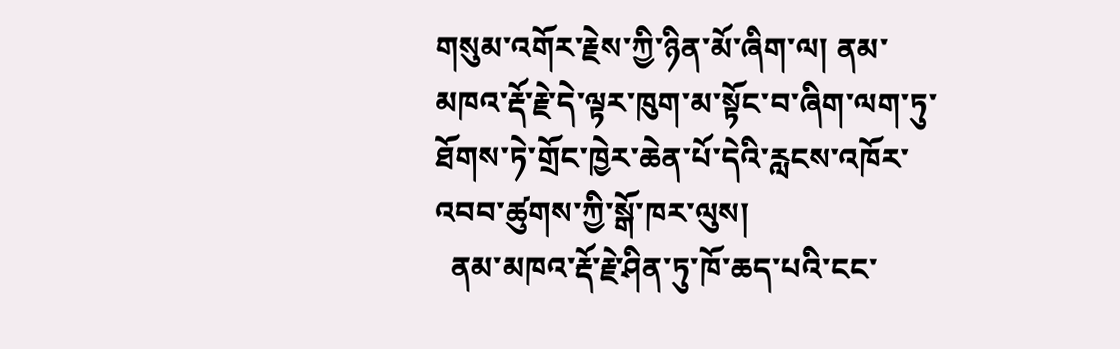གསུམ་འགོར་རྗེས་ཀྱི་ཉིན་མོ་ཞིག་ལ། ནམ་མཁའ་རྡོ་རྗེ་དེ་ལྟར་ཁུག་མ་སྟོང་བ་ཞིག་ལག་ཏུ་ཐོགས་ཏེ་གྲོང་ཁྱེར་ཆེན་པོ་དེའི་རླངས་འཁོར་འབབ་ཚུགས་ཀྱི་སྒོ་ཁར་ལུས།
  ནམ་མཁའ་རྡོ་རྗེ་ཤིན་ཏུ་ཁོ་ཆད་པའི་ངང་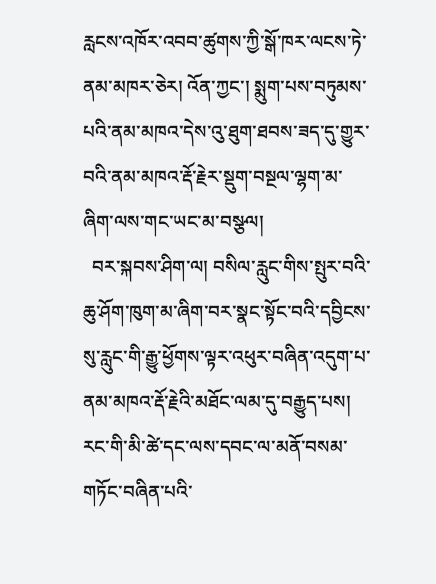རླངས་འཁོར་འབབ་ཚུགས་ཀྱི་སྒོ་ཁར་ལངས་ཏེ་ནམ་མཁར་ཅེར། འོན་ཀྱང་། སྨུག་པས་བཏུམས་པའི་ནམ་མཁའ་དེས་འུ་ཐུག་ཐབས་ཟད་དུ་གྱུར་བའི་ནམ་མཁའ་རྡོ་རྗེར་སྡུག་བསྔལ་ལྷག་མ་ཞིག་ལས་གང་ཡང་མ་བསྩལ།
  བར་སྐབས་ཤིག་ལ། བསིལ་རླུང་གིས་སྤུར་བའི་ཆུ་ཤོག་ཁུག་མ་ཞིག་བར་སྣང་སྟོང་བའི་དབྱིངས་སུ་རླུང་གི་རྒྱུ་ཕྱོགས་ལྟར་འཕུར་བཞིན་འདུག་པ་ནམ་མཁའ་རྡོ་རྗེའི་མཐོང་ལམ་དུ་བརྒྱུད་པས། རང་གི་མི་ཚེ་དང་ལས་དབང་ལ་མནོ་བསམ་གཏོང་བཞིན་པའི་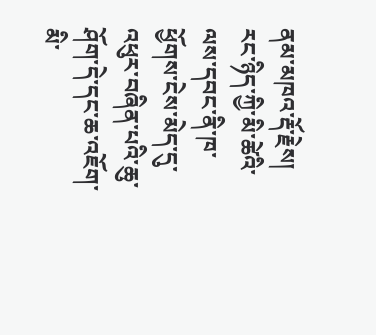ནམ་མཁའ་རྡོ་རྗེས། རང་ཉིད་ཀྱི་མི་ཚེའི་ལས་དབང་ནི་ཁ་ཕྱོགས་ངེས་མེད་དུ་འཕུར་བཞིན་པའི་ཆུ་ཤོག་དེ་དང་ཆ་འཇོག་མི་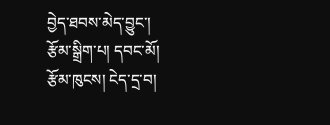བྱེད་ཐབས་མེད་བྱུང་།
རྩོམ་སྒྲིག་པ། དབང་མོ།
རྩོམ་ཁུངས། ངེད་དྲ་བ།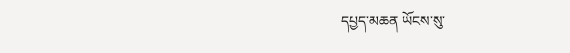དཔྱད་མཆན ཡོངས་སུ་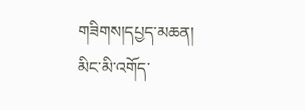གཟིགས།དཔྱད་མཆན།
མིང་མི་འགོད་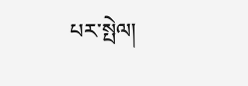པར་སྤེལ།